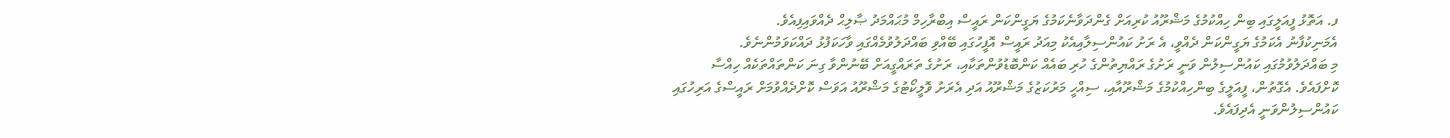ފ. އަތޮޅު ފީއަލީގައި ބިން ހިއްކުމުގެ މަޝްރޫއު ކުރިއަށް ގެންދަވާނެކަމުގެ ޔަގީންކަން ރައީސް އިބްރާހިމް މުޙައްމަދު ޞާލިޙް ދެއްވައިފިއެވެ.
އެމަނިކުފާނު އެކަމުގެ ޔަގީންކަން ދެއްވީ، އެ ރަށު ކައުންސިލާއިއެކު މިއަދު ރައީސް އޮފީހުގައި ބޭއްވި ބައްދަލުވުމެއްގައި ވާހަކަފުޅު ދައްކަވަމުންނެވެ.
މި ބައްދަލުވުމުގައި ކައުންސިލުން ވަނީ ރަށުގެ ރައްޔިތުންގެ ހުރި ބައެއް ކަންބޮޑުވުންތަކާއި، ރަށުގެ ތަރައްގީއަށް ބޭނުންވާ ގިނަ ކަންތައްތަކެއް ހިއްސާ ކޮށްފައެވެ. އެގޮތުން، ފީއަލީގެ ބިންހިއްކުމުގެ މަޝްރޫއާއި، ސިއްހީ މަރުކަޒުގެ މަޝްރޫއު އަދި އެރަށު ވޮލީކޯޓުގެ މަޝްރޫއު އަވަސް ކޮށްދެއްވުމަށް ރައީސްގެ އަރިހުގައި ކައުންސިލުންވަނީ އެދިފައެވެ.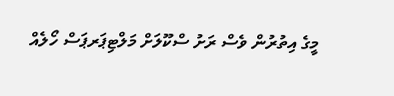މީގެ އިތުރުން ވެސް ރަށު ސްކޫލަށް މަލްޓިޕަރޕަސް ހޯލެއް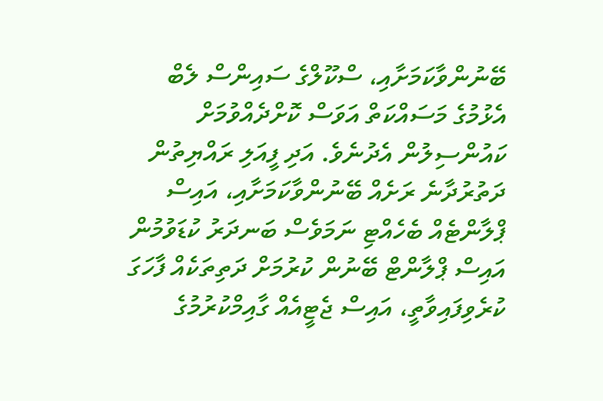ބޭނުންވާކަމަށާއި، ސްކޫލްގެ ސައިންސް ލެބް އެޅުމުގެ މަސައްކަތް އަވަސް ކޮށްދެއްވުމަށް ކައުންސިލުން އެދުނެވެ. އަދި ފީއަލި ރައްޔިތުން ދަތުރުދާނެ ރަށެއް ބޭނުންވާކަމަށާއި، އައިސް ޕްލާންޓެއް ބެހެއްޓި ނަމަވެސް ބަނދަރު ކުޑަވުމުން އައިސް ޕްލާންޓް ބޭނުން ކުރުމަށް ދަތިތަކެއް ފާހަގަ ކުރެވިފައިވާތީ، އައިސް ޖެޓީއެއް ގާއިމްކުރުމުގެ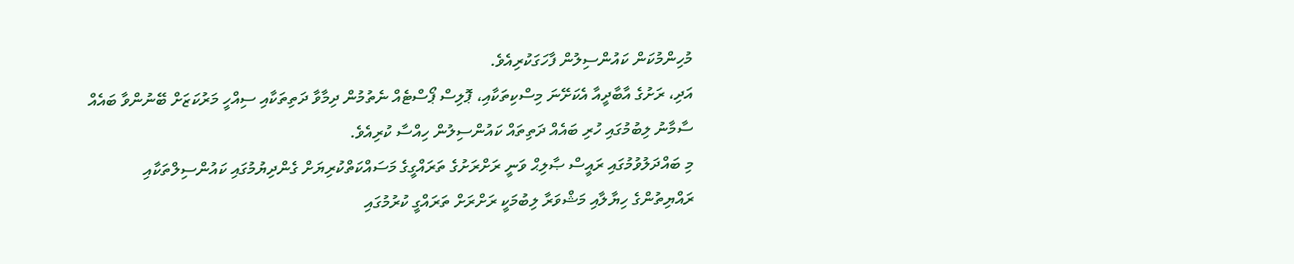މުހިންމުކަން ކައުންސިލުން ފާހަގަކުރިއެވެ.
އަދި، ރަށުގެ އާބާދީއާ އެކަށޭނަ މިސްކިތަކާއި، ޕޮލިސް ޕޯސްޓެއް ނެތުމުން ދިމާވާ ދަތިތަކާއި ސިއްހީ މަރުކަޒަށް ބޭނުންވާ ބައެއް ސާމާނު ލިބުމުގައި ހުރި ބައެއް ދަތިތައް ކައުންސިލުން ހިއްސާ ކުރިއެވެ.
މި ބައްދަލުވުމުގައި ރައީސް ޞާލިޙް ވަނީ ރަށްރަށުގެ ތަރައްގީގެ މަސައްކަތްކުރިޔަށް ގެންދިޔުމުގައި ކައުންސިލްތަކާއި ރައްޔިތުންގެ ހިޔާލާއި މަޝްވަރާ ލިބުމަކީ ރަށްރަށް ތަރައްގީ ކުރުމުގައި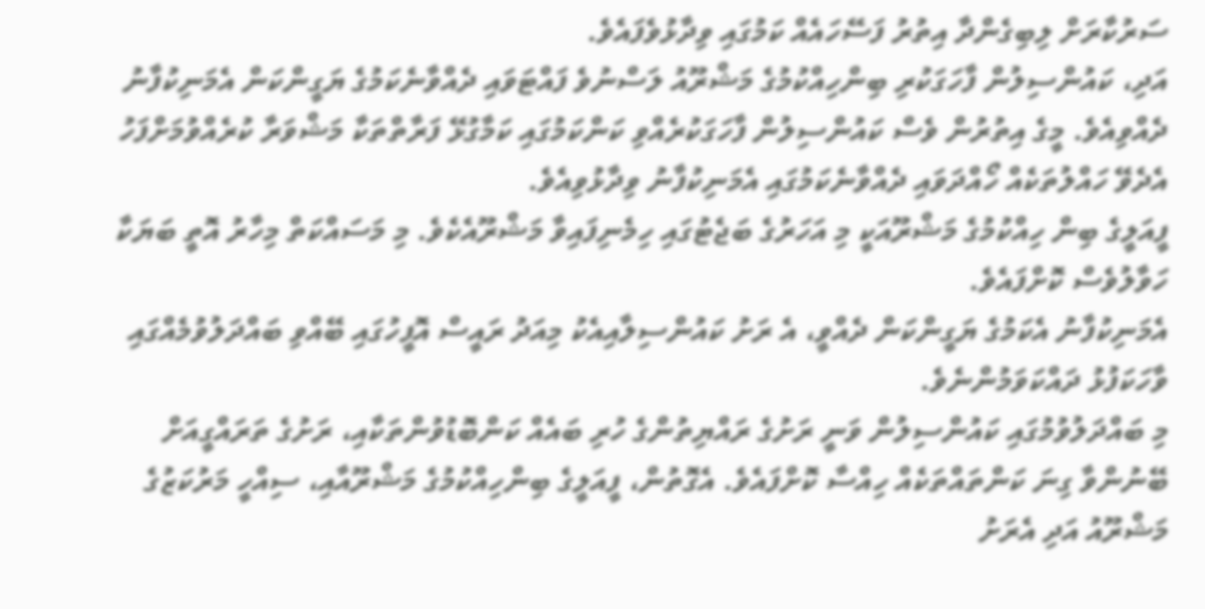ސަރުކާރަށް ލިބިގެންދާ އިތުރު ފަސޭހައެއް ކަމުގައި ވިދާޅުވެފައެވެ.
އަދި، ކައުންސިލުން ފާހަގަކުރި ބިންހިއްކުމުގެ މަޝްރޫއު ލަސްނުވެ ފައްޓަވައި ދެއްވާނެކަމުގެ ޔަގީންކަން އެމަނިކުފާނު ދެއްވިއެވެ. މީގެ އިތުރުން ވެސް ކައުންސިލުން ފާހަގަކުރެއްވި ކަންކަމުގައި ކަމާގުޅޭ ފަރާތްތަކާ މަޝްވަރާ ކުރެއްވުމަށްފަހު އެދެވޭ ހައްލުތަކެއް ހޯއްދަވައި ދެއްވާނެކަމުގައި އެމަނިކުފާނު ވިދާޅުވިއެވެ.
ފީއަލީގެ ބިން ހިއްކުމުގެ މަޝްރޫއަކީ މި އަހަރުގެ ބަޖެޓުގައި ހިމެނިފައިވާ މަޝްރޫއެކެވެ. މި މަސައްކަތް މިހާރު އޮތީ ބަޔަކާ ހަވާލުވެސް ކޮށްފައެވެ.
އެމަނިކުފާނު އެކަމުގެ ޔަގީންކަން ދެއްވީ، އެ ރަށު ކައުންސިލާއިއެކު މިއަދު ރައީސް އޮފީހުގައި ބޭއްވި ބައްދަލުވުމެއްގައި ވާހަކަފުޅު ދައްކަވަމުންނެވެ.
މި ބައްދަލުވުމުގައި ކައުންސިލުން ވަނީ ރަށުގެ ރައްޔިތުންގެ ހުރި ބައެއް ކަންބޮޑުވުންތަކާއި، ރަށުގެ ތަރައްގީއަށް ބޭނުންވާ ގިނަ ކަންތައްތަކެއް ހިއްސާ ކޮށްފައެވެ. އެގޮތުން، ފީއަލީގެ ބިންހިއްކުމުގެ މަޝްރޫއާއި، ސިއްހީ މަރުކަޒުގެ މަޝްރޫއު އަދި އެރަށު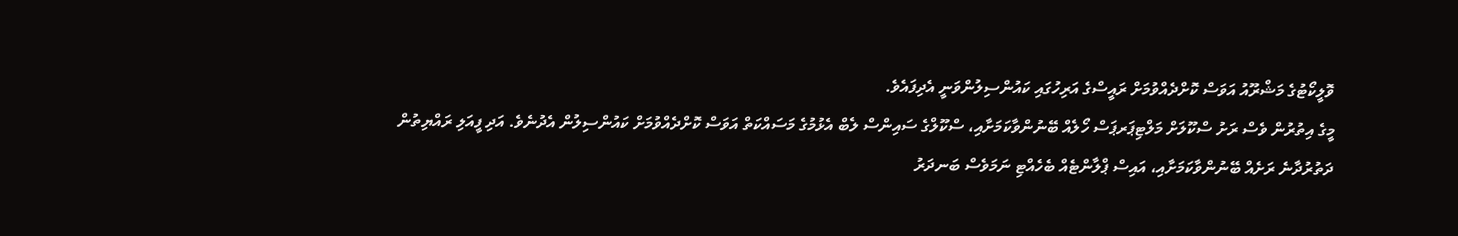ވޮލީކޯޓުގެ މަޝްރޫއު އަވަސް ކޮށްދެއްވުމަށް ރައީސްގެ އަރިހުގައި ކައުންސިލުންވަނީ އެދިފައެވެ.
މީގެ އިތުރުން ވެސް ރަށު ސްކޫލަށް މަލްޓިޕަރޕަސް ހޯލެއް ބޭނުންވާކަމަށާއި، ސްކޫލްގެ ސައިންސް ލެބް އެޅުމުގެ މަސައްކަތް އަވަސް ކޮށްދެއްވުމަށް ކައުންސިލުން އެދުނެވެ. އަދި ފީއަލި ރައްޔިތުން ދަތުރުދާނެ ރަށެއް ބޭނުންވާކަމަށާއި، އައިސް ޕްލާންޓެއް ބެހެއްޓި ނަމަވެސް ބަނދަރު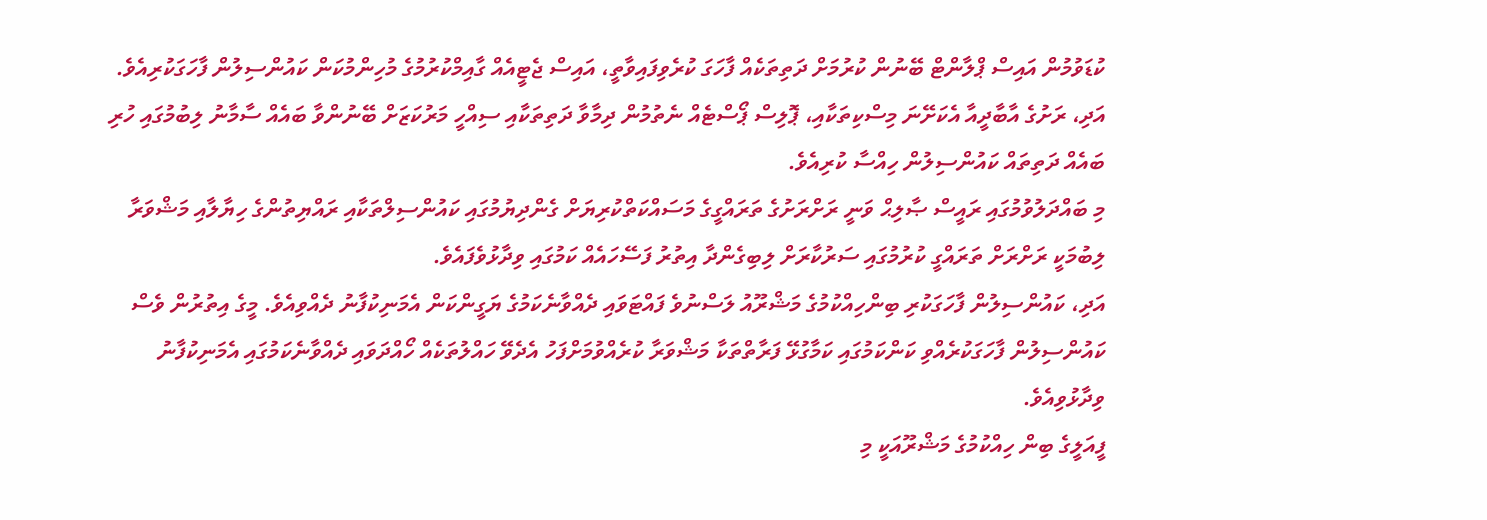ކުޑަވުމުން އައިސް ޕްލާންޓް ބޭނުން ކުރުމަށް ދަތިތަކެއް ފާހަގަ ކުރެވިފައިވާތީ، އައިސް ޖެޓީއެއް ގާއިމްކުރުމުގެ މުހިންމުކަން ކައުންސިލުން ފާހަގަކުރިއެވެ.
އަދި، ރަށުގެ އާބާދީއާ އެކަށޭނަ މިސްކިތަކާއި، ޕޮލިސް ޕޯސްޓެއް ނެތުމުން ދިމާވާ ދަތިތަކާއި ސިއްހީ މަރުކަޒަށް ބޭނުންވާ ބައެއް ސާމާނު ލިބުމުގައި ހުރި ބައެއް ދަތިތައް ކައުންސިލުން ހިއްސާ ކުރިއެވެ.
މި ބައްދަލުވުމުގައި ރައީސް ޞާލިޙް ވަނީ ރަށްރަށުގެ ތަރައްގީގެ މަސައްކަތްކުރިޔަށް ގެންދިޔުމުގައި ކައުންސިލްތަކާއި ރައްޔިތުންގެ ހިޔާލާއި މަޝްވަރާ ލިބުމަކީ ރަށްރަށް ތަރައްގީ ކުރުމުގައި ސަރުކާރަށް ލިބިގެންދާ އިތުރު ފަސޭހައެއް ކަމުގައި ވިދާޅުވެފައެވެ.
އަދި، ކައުންސިލުން ފާހަގަކުރި ބިންހިއްކުމުގެ މަޝްރޫއު ލަސްނުވެ ފައްޓަވައި ދެއްވާނެކަމުގެ ޔަގީންކަން އެމަނިކުފާނު ދެއްވިއެވެ. މީގެ އިތުރުން ވެސް ކައުންސިލުން ފާހަގަކުރެއްވި ކަންކަމުގައި ކަމާގުޅޭ ފަރާތްތަކާ މަޝްވަރާ ކުރެއްވުމަށްފަހު އެދެވޭ ހައްލުތަކެއް ހޯއްދަވައި ދެއްވާނެކަމުގައި އެމަނިކުފާނު ވިދާޅުވިއެވެ.
ފީއަލީގެ ބިން ހިއްކުމުގެ މަޝްރޫއަކީ މި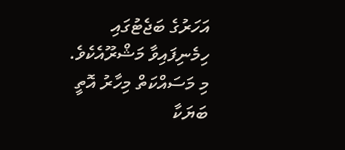އަހަރުގެ ބަޖެޓުގައި ހިމެނިފައިވާ މަޝްރޫއެކެވެ. މި މަސައްކަތް މިހާރު އޮތީ ބަޔަކާ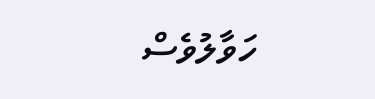ހަވާލުވެސް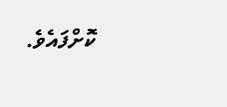ކޮށްފައެވެ.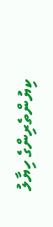ކިޔުންތެރިންގެ ހިޔާލު